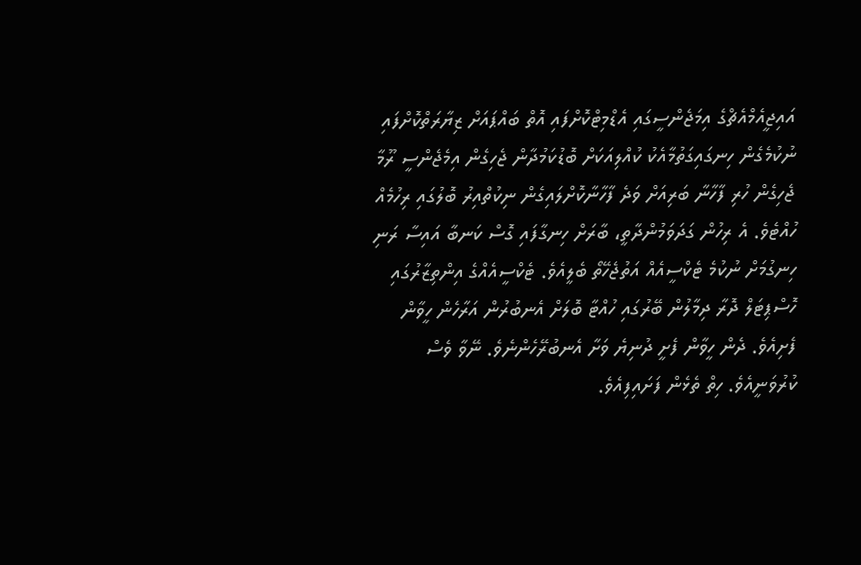އައިޖީއެމްއެޗްގެ އިމަޖެންސީގައި އެޑްމިޓްކޮށްފައި އޮތް ބައްޕައަށް ޒިޔާރަތްކޮށްފައި ނުކުމެގެން ހިނގައިގަތުމާއެކު ކުއްލިއަކަށް ބޮޑުކަމުދާން ޖެހިގެން އިމެޖެންސީ ރޫމާ ޖެހިގެން ހުރި ފާހާނާ ބަރިއަށް ވަދެ ފާހާނާކޮށްލައިގެން ނިކުތްއިރު ބޮލުގައި ރިހުމެއް ހުއްޓެވެ. އެ ރިހުން ގަދަވަމުންދާތީ، ބާރަށް ހިނގާފައި ގޮސް ކަނބާ އައިސާ ރަނި ހިނގުމަށް ނުކުމެ ޓެކްސީއެއް އަތުޖެހޭތޯ ބެލީއެވެ. ޓެކްސީއެއްގެ އިންތިޒާރުގައި ހޮސްޕިޓަލް ދޮރާ ދިމާލުން ބޭރުގައި ހުއްޓާ ބޮލަށް އެނބުރުން އަރާހެން ހީވާން ފެށިއެވެ. ދެން ހީވާން ފެށީ ދުނިޔެ ވަށާ އެނބުރޭހެންނެވެ. ނޭވާ ވެސް ކުރުވަނީއެވެ. ހިތް ތެޅެން ފަށައިފިއެވެ.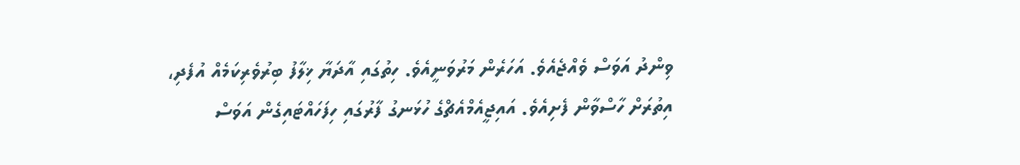ވިންދު އަވަސް ވެއްޖެއެވެ. އަހަރެން މަރުވަނީއެވެ. ހިތުގައި އާދަޔާ ޚިލާފު ބިރުވެރިކަމެއް އުފެދި، އިތުރަށް ހާސްވާން ފެށިއެވެ. އައިޖީއެމްއެޗްގެ ހުޅަނގު ފާރުގައި ހިފަހައްޓައިގެން އަވަސް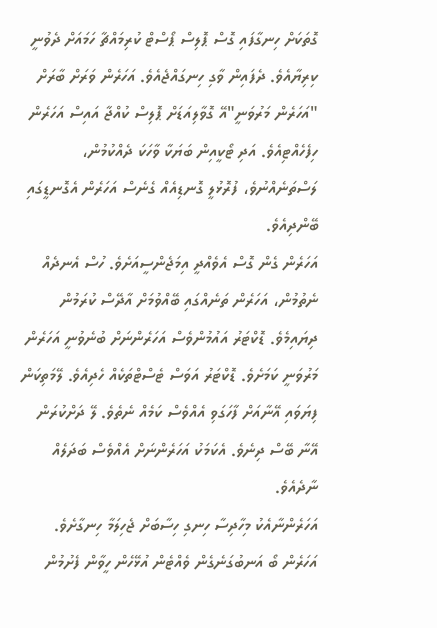ގޮތަކަށް ހިނގާފައި ގޮސް ޕޮލިސް ޕޯސްޓް ކުރިމައްޗާ ހަމައަށް ދެވުނީ ކިރިޔާއެވެ. ދެފައިން ވާގި ހިނގައްޖެއެވެ. އަހަރެން ވަރަށް ބާރަށް "އަހަރެން މަރުވަނީ"އޭ ގޮވާލިއަޑަށް ޕޮލިސް ކުއްޖާ އައިސް އަހަރެން ހިފެހެއްޓިއެވެ. އަދި ޓޯކީއިން ބަޔަކާ ވާހަކަ ދެއްކުމުން، ލަސްތަނެއްނުވެ، ފުރޮޅުލީ ގޮނޑިއެއް ގެނެސް އަހަރެން އެގޮނޑީގައި ބޭންދިއެވެ.
އަހަރެން ގެން ގޮސް އެވެއްދީ އިމަޖެންސީއަށެވެ. ހުސް އެނދެއް ނެތުމުން، އަހަރެން ތަނެއްގައި ބޭއްވުމަށް އާދޭސް ކުރަމުން ދިޔައިމެވެ. ޑޮކްޓަރު އައުމުންވެސް އަހަރެންނަށް ބުނެވުނީ އަހަރެން މަރުވަނީ ކަމަށެވެ. ޑޮކްޓަރު އަވަސް ޓެސްޓްތަކެއް ހެދިއެވެ. ލޭމަތިކަން ފިޔަވައި އޭނާއަށް ފާހަގަވި އެއްވެސް ކަމެއް ނެތެވެ. ލޭ ދަށްކުރަން އޭނާ ބޭސް ދިނެވެ. އެކަމަކު އަހަރެންނަށް އެއްވެސް ބަދަލެއް ނާދެއެވެ.
އަހަރެންނާއެކު މިހާދިސާ ހިނގި ހިސާބަށް ޖެހިލަމާ ހިނގާށެވެ. އަހަރެން ބޯ އަނބުގަނެގެން ވެއްޓެން އުޅޭހެން ހީވާން ފެށުމުން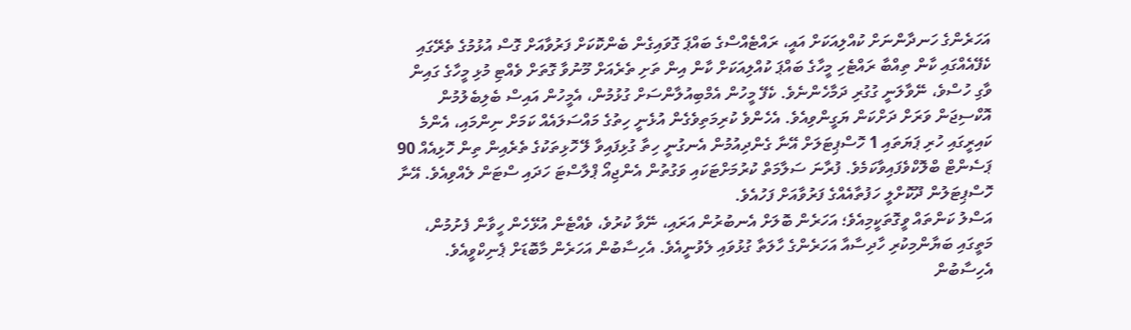އަހަރެންގެ ހަނދާންނަށް ކުއްލިއަކަށް އައީ، ރައްޓެއްސްގެ ބައްޕަ ގޮވައިގެން ބެންކޮކަށް ފަރުވާއަށް ގޮސް އުޅުމުގެ ތެރޭގައި ކެފޭއެއްގައި ކާން ތިއްބާ ރައްޓެހި މީހާގެ ބައްޕަ ކުއްލިއަކަށް ކާން އިން ތަށި ތެރެއަށް މޫނުވާ ގޮތަށް ވެއްޓި މުޅި މީހާގެ ގައިން ވާގި ހުސްވެ، ނޭވާލަނީ ގުގުރި ދަމާހެންނެވެ. ކެފޭ މީހުން އެމްބިއުލާންސަށް ގުޅުމުން، އެމީހުން އައިސް ބެލިބެލުމުން އޮކްސިޖަން ވަރަށް ދަށްކަން ޔަގީންވިއެވެ. އެހެންވެ ކުރިމަތިވެގެން އުޅެނީ ހިތުގެ މައްސަލައެއް ކަމަށް ނިންމައި، އެންމެ ކައިރީގައި ހުރި ޕަޔަތައި 1 ހޮސްޕިޓަލަށް އޭނާ ގެންދިއުމުން އެނގުނީ ހިތާ ގުޅިފައިވާ ލޭ ހޮޅިތަކުގެ ތެރެއިން ތިން ހޮޅިއެއް 90 ޕަސެންޓް ބްލޮކްވެފައިވާކަމެވެ. ފުރާނަ ސަލާމަތް ކުރުމަށްޓަކައި ވަގުތުން އެންޖިއޯ ޕްލާސްޓަ ހަދައި ސްޓަން ލެއްވިއެވެ. އޭނާ ހޮސްޕިޓަލުން ދޫކޮށްލީ ހަފުތާއެއްގެ ފަރުވާއަށް ފަހުއެވެ.
އަސްލު ކަންތައް ވީގޮތަކީމިއެވެ؛ އަހަރެން ބޮލަށް އެނބުރުން އަރައި، ނޭވާ ކުރުވެ، ވެއްޓެން އުޅޭހެން ހީވާން ފެށުމުން، މަތީގައި ބަޔާންމިކުރި ހާދިސާއާ އަހަރެންގެ ހާލަތާ ގުޅުވައި ލެވުނީއެވެ. އެހިސާބުން އަހަރެން މާބޮޑަށް ޕެނިކްވީއެވެ. އެހިސާބުން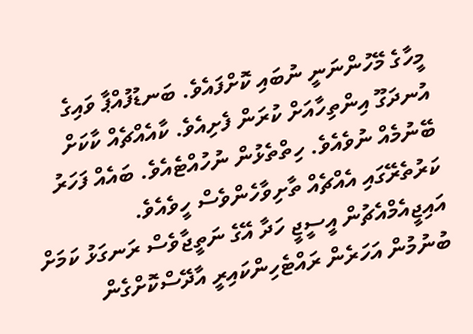މީހާގެ މޭހުންނަނީ ނުބައި ކޮށްފައެވެ. ބަނޑުފުއްޕާ ވައިގެ އުނދަގޫ އިންތިހާއަށް ކުރަން ފެށިއެވެ. ކާއެއްޗެއް ކާކަށް ބޭނުމެއް ނުވެއެވެ. ހިތްތެޅުން ނުހުއްޓެއެވެ. ބައެއް ފަހަރު ކަރުތެރޭގައި އެއްޗެއް ތާށިވާހެންވެސް ހީވެއެވެ.
އައިޖީއެމްއެޗުން އީސީޖީ ހަދާ އޭގެ ނަތީޖާވެސް ރަނގަޅު ކަމަށް ބުނުމުން އަހަރެން ރައްޓެހިންކައިރީ އާދޭސްކޮށްގެން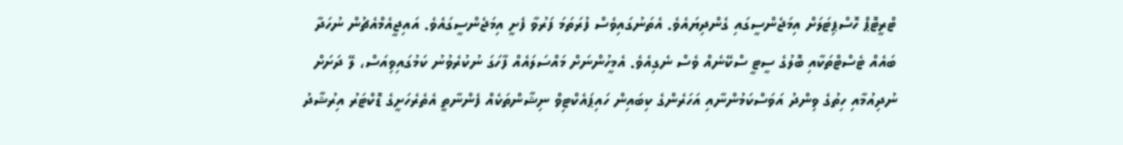ޓްރީޓޮޕް ހޮސްޕިޓަލަށް އިމަޖެންސީގައި ގެންދިޔައެވެ. އެތަނުގައިވެސް ފުރަތަމަ ފަރުވާ ފެށީ އިމަޖެންސީގައެވެ. އައިޖީއެމްއެޗުން ނުހަދާ ބައެއް ޓެސްޓްތަކާއި ބޮލުގެ ސީޓީ ސްކޭނެއް ވެސް ނެގިއެވެ. އެމީހުންނަށް މައްސަލައެއް ފާހަގަ ނުކުރެވުނު ކަމުގައިވިއަސް، ލޭ ދަށަށް ނުދިއުމާއި ހިތުގެ ވިންދު އަވަސްކަމުންނާއި އަހަރެންގެ ކިބައިން ހައިޕައެކްޓިވް ނިޝާންތަކެއް ފެންނާތީ އެތެރެހަށީގެ ޑޮކްޓަރު އިރުޝާދު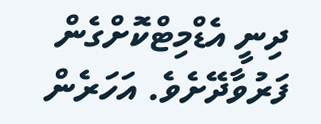ދިނީ އެޑްމިޓްކޮށްގެން ފަރުވާދޭށެވެ. އަހަރެން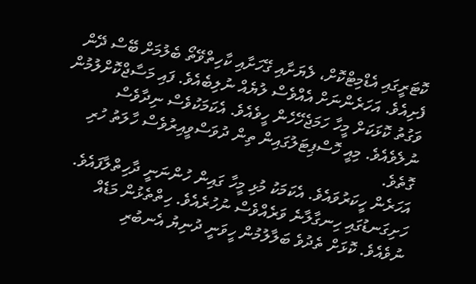ކޮޓަރީގައި އެޑްމިޓްކޮށް، ލެޔަށާއި ގޭހަށާއި ކާހިތްވޭތޯ ބެލުމަށް ބޭސް ދޭން ފެށިއެވެ. އަހަރެންނަށް އެއްވެސް ލުޔެއް ނުލިބެއެވެ. ފައި މަސާޖްކޮށްލުމުން ވަގުތު ކޮޅަކަށް މީހާ ހަމަޖެހޭހެން ހީވެއެވެ. އެކަމަކުވެސް ނިދާވެސް ނުލެވެއެވެ. މިއީ ހޮސްޕިޓަލުގައިން ތިން ދުވަސްވީއިރުވެސް ހާލަތު ހުރި ގޮތެވެ.
އަހަރެން ހީކަރުވައެވެ. އެކަމަކު މުޅި މީހާ ގައިން ހުންނަނީ ދާހިތްލާފައެވެ. ހަށިގަނޑުގައި ހިނގާލާނެ ވަރެއްވެސް ނުހުރެއެވެ. ހިތްތެޅުން މަޑެއް ނުވެއެވެ. ކޮޅަށް ތެދުވެ ބަލާލުމުން ހީވަނީ ދުނިޔު އެނބުރި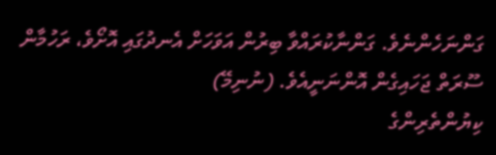ގަންނަހެންނެވެ. ގަންނާކުރައްވާ ބިރުން އަވަހަށް އެނދުގައި އޮށޯވެ، ރަހުމާން ސޫރަތް ޖަހައިގެން އޮންނަނީއެވެ. (ނުނިމޭ)
ކިޔުންތެރިންގެ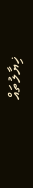ޚިޔާލުތައް